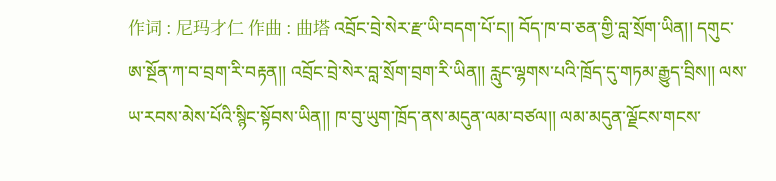作词 : 尼玛才仁 作曲 : 曲塔 འབྲོང་བྲེ་སེར་རྫ་ཡི་བདག་པོ་ང།། བོད་ཁ་བ་ཅན་གྱི་བླ་སྲོག་ཡིན།། དགུང་ཨ་སྔོན་ཀ་བ་བྲག་རི་བརྟན།། འབྲོང་བྲེ་སེར་བླ་སྲོག་བྲག་རི་ཡིན།། རླུང་ལྷགས་པའི་ཁྲོད་དུ་གཏམ་རྒྱུད་བྲིས།། ལས་ཡ་རབས་མེས་པོའི་སྙིང་སྟོབས་ཡིན།། ཁ་བུ་ཡུག་ཁྲོད་ནས་མདུན་ལམ་བཙལ།། ལམ་མདུན་ལྗོངས་གངས་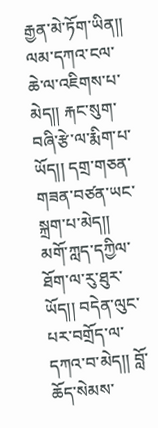རྒྱན་མེ་ཏོག་ཡིན།། ལམ་དཀའ་ངལ་ཆེ་ལ་འཇིགས་པ་མེད།། རྐང་སུག་བཞི་རྩེ་ལ་རྨིག་པ་ཡོད།། དགྲ་གཅན་གཟན་བཙན་ཡང་སྐྲག་པ་མེད།། མགོ་ཀླད་དཀྱིལ་ཐོག་ལ་རུ་ཐུར་ཡོད།། བདེན་ལུང་པར་བགྲོད་ལ་དཀའ་བ་མེད།། བློ་ཆོད་སེམས་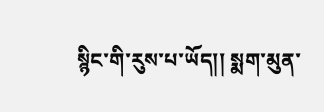སྙིང་གི་རུས་པ་ཡོད།། སྨག་མུན་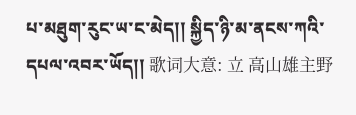པ་མཐུག་རུང་ཡ་ང་མེད།། སྐྱིད་ཉི་མ་ནངས་ཀའི་དཔལ་འབར་ཡོད།། 歌词大意: 立 高山雄主野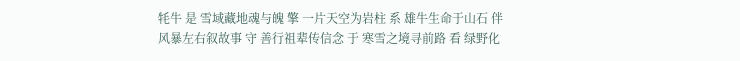牦牛 是 雪域藏地魂与魄 擎 一片天空为岩柱 系 雄牛生命于山石 伴 风暴左右叙故事 守 善行祖辈传信念 于 寒雪之境寻前路 看 绿野化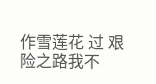作雪莲花 过 艰险之路我不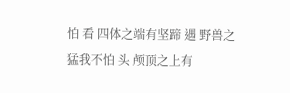怕 看 四体之端有坚蹄 遇 野兽之猛我不怕 头 颅顶之上有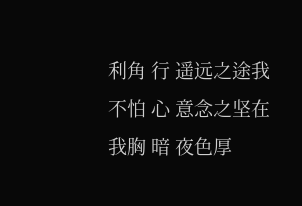利角 行 遥远之途我不怕 心 意念之坚在我胸 暗 夜色厚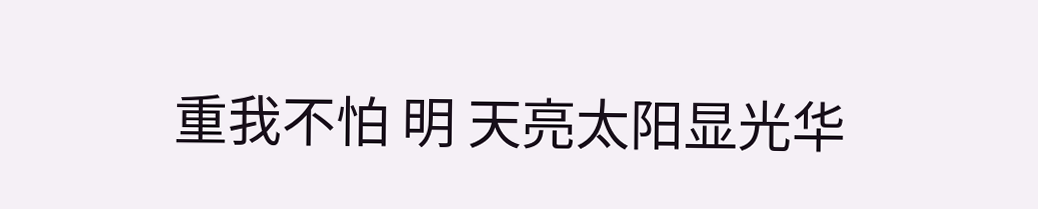重我不怕 明 天亮太阳显光华